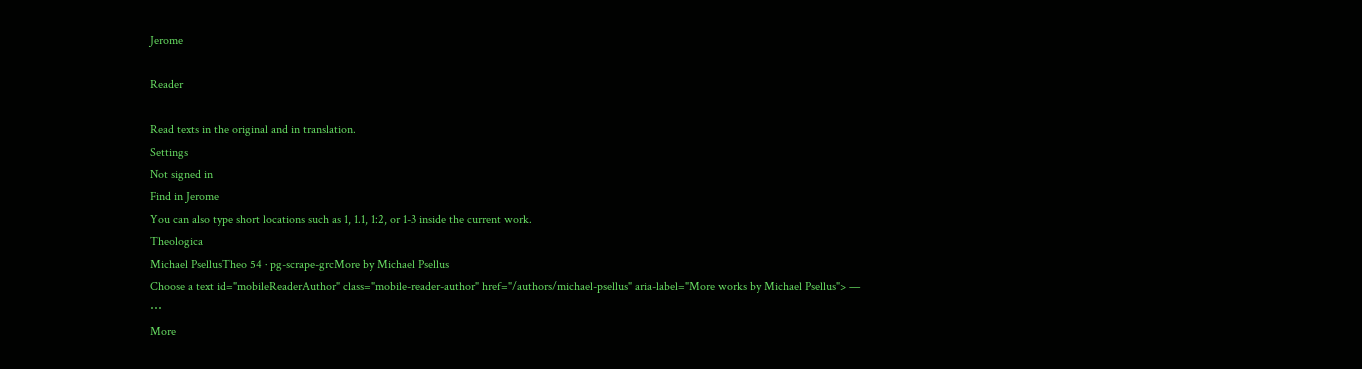Jerome

Reader

Read texts in the original and in translation.
Settings
Not signed in
Find in Jerome
You can also type short locations such as 1, 1.1, 1:2, or 1-3 inside the current work.
Theologica
Michael PsellusTheo 54 · pg-scrape-grcMore by Michael Psellus
Choose a text id="mobileReaderAuthor" class="mobile-reader-author" href="/authors/michael-psellus" aria-label="More works by Michael Psellus"> —
⋯
More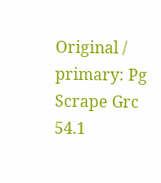Original / primary: Pg Scrape Grc
54.1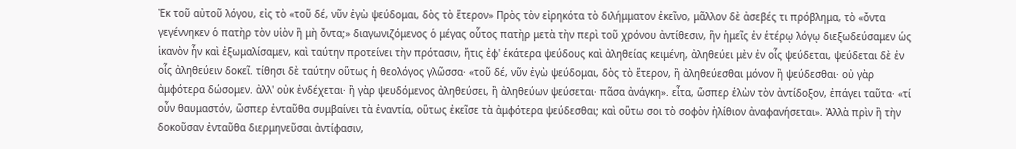Ἐκ τοῦ αὐτοῦ λόγου, εἰς τὸ «τοῦ δέ, νῦν ἐγὼ ψεύδομαι, δὸς τὸ ἕτερον» Πρὸς τὸν εἰρηκότα τὸ διλήμματον ἐκεῖνο, μᾶλλον δὲ ἀσεβές τι πρόβλημα, τὸ «ὄντα γεγέννηκεν ὁ πατὴρ τὸν υἱὸν ἢ μὴ ὄντα;» διαγωνιζόμενος ὁ μέγας οὗτος πατὴρ μετὰ τὴν περὶ τοῦ χρόνου ἀντίθεσιν, ἣν ἡμεῖς ἐν ἑτέρῳ λόγῳ διεξωδεύσαμεν ὡς ἱκανὸν ἦν καὶ ἐξωμαλίσαμεν, καὶ ταύτην προτείνει τὴν πρότασιν, ἥτις ἐφ' ἑκάτερα ψεύδους καὶ ἀληθείας κειμένη, ἀληθεύει μὲν ἐν οἷς ψεύδεται, ψεύδεται δὲ ἐν οἷς ἀληθεύειν δοκεῖ. τίθησι δὲ ταύτην οὕτως ἡ θεολόγος γλῶσσα· «τοῦ δέ, νῦν ἐγὼ ψεύδομαι, δὸς τὸ ἕτερον, ἢ ἀληθεύεσθαι μόνον ἢ ψεύδεσθαι· οὐ γὰρ ἀμφότερα δώσομεν. ἀλλ' οὐκ ἐνδέχεται· ἢ γὰρ ψευδόμενος ἀληθεύσει, ἢ ἀληθεύων ψεύσεται· πᾶσα ἀνάγκη». εἶτα, ὥσπερ ἑλὼν τὸν ἀντίδοξον, ἐπάγει ταῦτα· «τί οὖν θαυμαστόν, ὥσπερ ἐνταῦθα συμβαίνει τὰ ἐναντία, οὕτως ἐκεῖσε τὰ ἀμφότερα ψεύδεσθαι; καὶ οὕτω σοι τὸ σοφὸν ἠλίθιον ἀναφανήσεται». Ἀλλὰ πρὶν ἢ τὴν δοκοῦσαν ἐνταῦθα διερμηνεῦσαι ἀντίφασιν,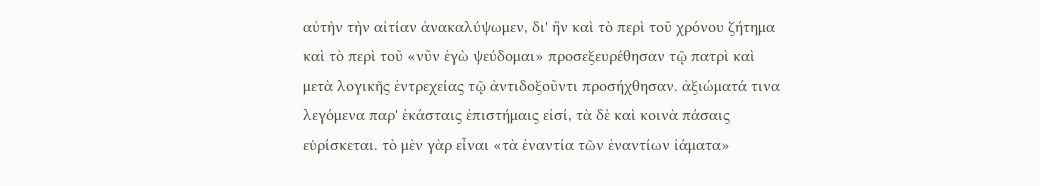αὐτὴν τὴν αἰτίαν ἀνακαλύψωμεν, δι' ἣν καὶ τὸ περὶ τοῦ χρόνου ζήτημα καὶ τὸ περὶ τοῦ «νῦν ἐγὼ ψεύδομαι» προσεξευρέθησαν τῷ πατρὶ καὶ μετὰ λογικῆς ἐντρεχείας τῷ ἀντιδοξοῦντι προσήχθησαν. ἀξιώματά τινα λεγόμενα παρ' ἑκάσταις ἐπιστήμαις εἰσί, τὰ δὲ καὶ κοινὰ πάσαις εὑρίσκεται. τὸ μὲν γὰρ εἶναι «τὰ ἐναντία τῶν ἐναντίων ἰάματα»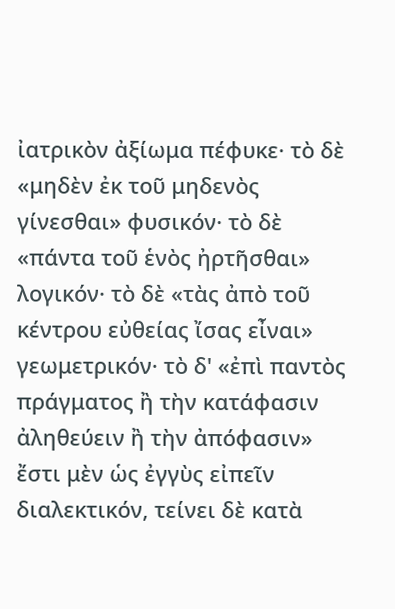ἰατρικὸν ἀξίωμα πέφυκε· τὸ δὲ «μηδὲν ἐκ τοῦ μηδενὸς γίνεσθαι» φυσικόν· τὸ δὲ «πάντα τοῦ ἑνὸς ἠρτῆσθαι» λογικόν· τὸ δὲ «τὰς ἀπὸ τοῦ κέντρου εὐθείας ἴσας εἶναι» γεωμετρικόν· τὸ δ' «ἐπὶ παντὸς πράγματος ἢ τὴν κατάφασιν ἀληθεύειν ἢ τὴν ἀπόφασιν» ἔστι μὲν ὡς ἐγγὺς εἰπεῖν διαλεκτικόν, τείνει δὲ κατὰ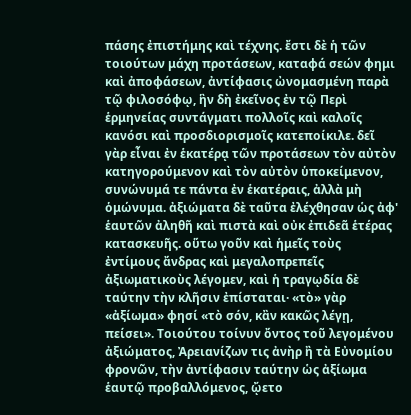πάσης ἐπιστήμης καὶ τέχνης. ἔστι δὲ ἡ τῶν τοιούτων μάχη προτάσεων, καταφά σεών φημι καὶ ἀποφάσεων, ἀντίφασις ὠνομασμένη παρὰ τῷ φιλοσόφῳ, ἣν δὴ ἐκεῖνος ἐν τῷ Περὶ ἑρμηνείας συντάγματι πολλοῖς καὶ καλοῖς κανόσι καὶ προσδιορισμοῖς κατεποίκιλε. δεῖ γὰρ εἶναι ἐν ἑκατέρᾳ τῶν προτάσεων τὸν αὐτὸν κατηγορούμενον καὶ τὸν αὐτὸν ὑποκείμενον, συνώνυμά τε πάντα ἐν ἑκατέραις, ἀλλὰ μὴ ὁμώνυμα. ἀξιώματα δὲ ταῦτα ἐλέχθησαν ὡς ἀφ' ἑαυτῶν ἀληθῆ καὶ πιστὰ καὶ οὐκ ἐπιδεᾶ ἑτέρας κατασκευῆς. οὕτω γοῦν καὶ ἡμεῖς τοὺς ἐντίμους ἄνδρας καὶ μεγαλοπρεπεῖς ἀξιωματικοὺς λέγομεν, καὶ ἡ τραγῳδία δὲ ταύτην τὴν κλῆσιν ἐπίσταται· «τὸ» γὰρ «ἀξίωμα» φησί «τὸ σόν, κἂν κακῶς λέγῃ, πείσει». Τοιούτου τοίνυν ὄντος τοῦ λεγομένου ἀξιώματος, Ἀρειανίζων τις ἀνὴρ ἢ τὰ Εὐνομίου φρονῶν, τὴν ἀντίφασιν ταύτην ὡς ἀξίωμα ἑαυτῷ προβαλλόμενος, ᾤετο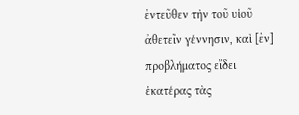ἐντεῦθεν τὴν τοῦ υἱοῦ ἀθετεῖν γέννησιν, καὶ [ἐν] προβλήματος εἴδει ἑκατέρας τὰς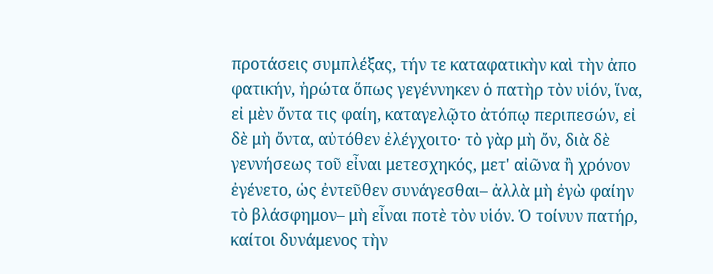προτάσεις συμπλέξας, τήν τε καταφατικὴν καὶ τὴν ἀπο φατικήν, ἠρώτα ὅπως γεγέννηκεν ὁ πατὴρ τὸν υἱόν, ἵνα, εἰ μὲν ὄντα τις φαίη, καταγελῷτο ἀτόπῳ περιπεσών, εἰ δὲ μὴ ὄντα, αὐτόθεν ἐλέγχοιτο· τὸ γὰρ μὴ ὄν, διὰ δὲ γεννήσεως τοῦ εἶναι μετεσχηκός, μετ' αἰῶνα ἢ χρόνον ἐγένετο, ὡς ἐντεῦθεν συνάγεσθαι– ἀλλὰ μὴ ἐγὼ φαίην τὸ βλάσφημον– μὴ εἶναι ποτὲ τὸν υἱόν. Ὁ τοίνυν πατήρ, καίτοι δυνάμενος τὴν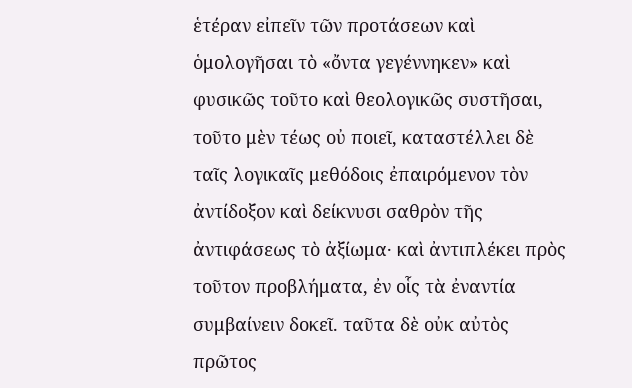ἑτέραν εἰπεῖν τῶν προτάσεων καὶ ὁμολογῆσαι τὸ «ὄντα γεγέννηκεν» καὶ φυσικῶς τοῦτο καὶ θεολογικῶς συστῆσαι, τοῦτο μὲν τέως οὐ ποιεῖ, καταστέλλει δὲ ταῖς λογικαῖς μεθόδοις ἐπαιρόμενον τὸν ἀντίδοξον καὶ δείκνυσι σαθρὸν τῆς ἀντιφάσεως τὸ ἀξίωμα· καὶ ἀντιπλέκει πρὸς τοῦτον προβλήματα, ἐν οἷς τὰ ἐναντία συμβαίνειν δοκεῖ. ταῦτα δὲ οὐκ αὐτὸς πρῶτος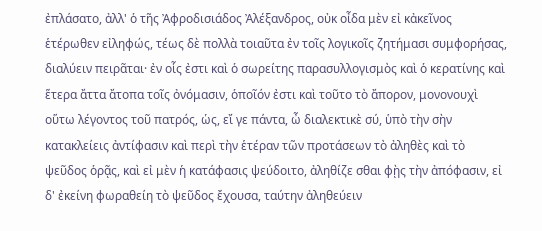ἐπλάσατο, ἀλλ' ὁ τῆς Ἀφροδισιάδος Ἀλέξανδρος, οὐκ οἶδα μὲν εἰ κἀκεῖνος ἑτέρωθεν εἰληφώς, τέως δὲ πολλὰ τοιαῦτα ἐν τοῖς λογικοῖς ζητήμασι συμφορήσας, διαλύειν πειρᾶται· ἐν οἷς ἐστι καὶ ὁ σωρείτης παρασυλλογισμὸς καὶ ὁ κερατίνης καὶ ἕτερα ἄττα ἄτοπα τοῖς ὀνόμασιν, ὁποῖόν ἐστι καὶ τοῦτο τὸ ἄπορον, μονονουχὶ οὕτω λέγοντος τοῦ πατρός, ὡς, εἴ γε πάντα, ὦ διαλεκτικὲ σύ, ὑπὸ τὴν σὴν κατακλείεις ἀντίφασιν καὶ περὶ τὴν ἑτέραν τῶν προτάσεων τὸ ἀληθὲς καὶ τὸ ψεῦδος ὁρᾷς, καὶ εἰ μὲν ἡ κατάφασις ψεύδοιτο, ἀληθίζε σθαι φῂς τὴν ἀπόφασιν, εἰ δ' ἐκείνη φωραθείη τὸ ψεῦδος ἔχουσα, ταύτην ἀληθεύειν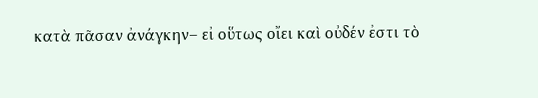κατὰ πᾶσαν ἀνάγκην– εἰ οὕτως οἴει καὶ οὐδέν ἐστι τὸ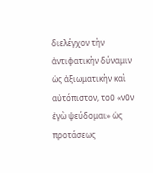διελέγχον τὴν ἀντιφατικὴν δύναμιν ὡς ἀξιωματικὴν καὶ αὐτόπιστον, τοῦ «νῦν ἐγὼ ψεύδομαι» ὡς προτάσεως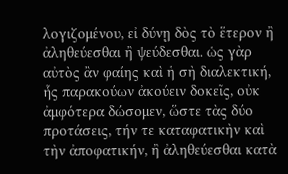λογιζομένου, εἰ δύνῃ δὸς τὸ ἕτερον ἢ ἀληθεύεσθαι ἢ ψεύδεσθαι. ὡς γὰρ αὐτὸς ἂν φαίης καὶ ἡ σὴ διαλεκτική, ἧς παρακούων ἀκούειν δοκεῖς, οὐκ ἀμφότερα δώσομεν, ὥστε τὰς δύο προτάσεις, τήν τε καταφατικὴν καὶ τὴν ἀποφατικήν, ἢ ἀληθεύεσθαι κατὰ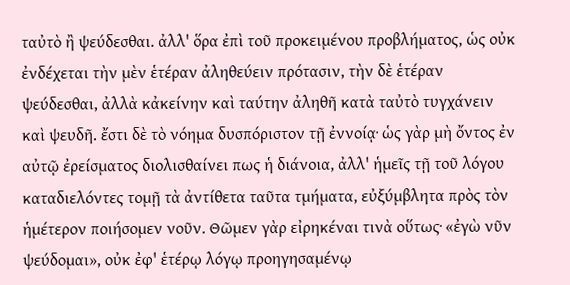ταὐτὸ ἢ ψεύδεσθαι. ἀλλ' ὅρα ἐπὶ τοῦ προκειμένου προβλήματος, ὡς οὐκ ἐνδέχεται τὴν μὲν ἑτέραν ἀληθεύειν πρότασιν, τὴν δὲ ἑτέραν ψεύδεσθαι, ἀλλὰ κἀκείνην καὶ ταύτην ἀληθῆ κατὰ ταὐτὸ τυγχάνειν καὶ ψευδῆ. ἔστι δὲ τὸ νόημα δυσπόριστον τῇ ἐννοίᾳ· ὡς γὰρ μὴ ὄντος ἐν αὐτῷ ἐρείσματος διολισθαίνει πως ἡ διάνοια, ἀλλ' ἡμεῖς τῇ τοῦ λόγου καταδιελόντες τομῇ τὰ ἀντίθετα ταῦτα τμήματα, εὐξύμβλητα πρὸς τὸν ἡμέτερον ποιήσομεν νοῦν. Θῶμεν γὰρ εἰρηκέναι τινὰ οὕτως· «ἐγὼ νῦν ψεύδομαι», οὐκ ἐφ' ἑτέρῳ λόγῳ προηγησαμένῳ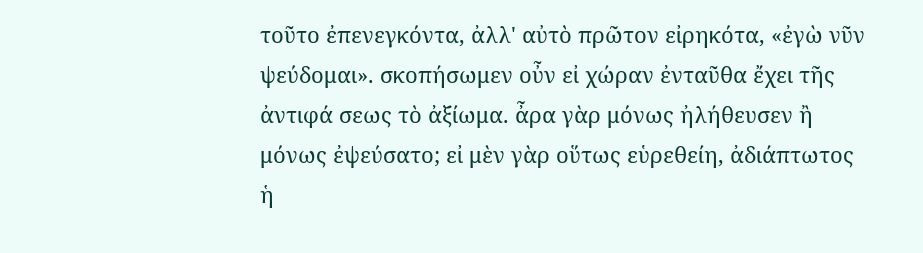τοῦτο ἐπενεγκόντα, ἀλλ' αὐτὸ πρῶτον εἰρηκότα, «ἐγὼ νῦν ψεύδομαι». σκοπήσωμεν οὖν εἰ χώραν ἐνταῦθα ἔχει τῆς ἀντιφά σεως τὸ ἀξίωμα. ἆρα γὰρ μόνως ἠλήθευσεν ἢ μόνως ἐψεύσατο; εἰ μὲν γὰρ οὕτως εὑρεθείη, ἀδιάπτωτος ἡ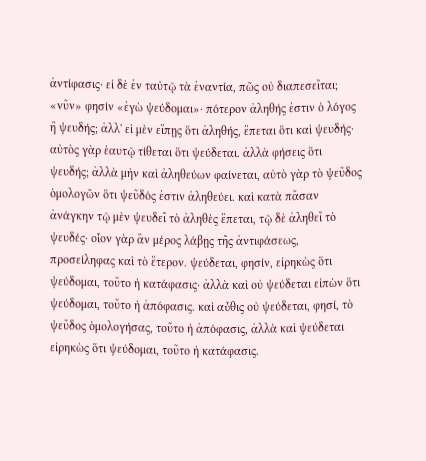ἀντίφασις· εἰ δὲ ἐν ταὐτῷ τὰ ἐναντία, πῶς οὐ διαπεσεῖται; «νῦν» φησίν «ἐγὼ ψεύδομαι»· πότερον ἀληθής ἐστιν ὁ λόγος ἢ ψευδής; ἀλλ' εἰ μὲν εἴπῃς ὅτι ἀληθής, ἕπεται ὅτι καὶ ψευδής· αὐτὸς γὰρ ἑαυτῷ τίθεται ὅτι ψεύδεται. ἀλλὰ φήσεις ὅτι ψευδής; ἀλλὰ μὴν καὶ ἀληθεύων φαίνεται, αὐτὸ γὰρ τὸ ψεῦδος ὁμολογῶν ὅτι ψεῦδός ἐστιν ἀληθεύει. καὶ κατὰ πᾶσαν ἀνάγκην τῷ μὲν ψευδεῖ τὸ ἀληθὲς ἕπεται, τῷ δὲ ἀληθεῖ τὸ ψευδές· οἷον γὰρ ἂν μέρος λάβῃς τῆς ἀντιφάσεως, προσείληφας καὶ τὸ ἕτερον. ψεύδεται, φησίν, εἰρηκὼς ὅτι ψεύδομαι, τοῦτο ἡ κατάφασις· ἀλλὰ καὶ οὐ ψεύδεται εἰπὼν ὅτι ψεύδομαι, τοῦτο ἡ ἀπόφασις. καὶ αὖθις οὐ ψεύδεται, φησί, τὸ ψεῦδος ὁμολογήσας, τοῦτο ἡ ἀπόφασις, ἀλλὰ καὶ ψεύδεται εἰρηκὼς ὅτι ψεύδομαι, τοῦτο ἡ κατάφασις.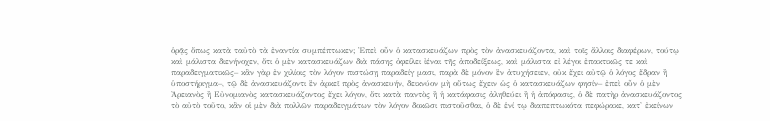ὁρᾷς ὅπως κατὰ ταὐτὸ τὰ ἐναντία συμπέπτωκεν; Ἐπεὶ οὖν ὁ κατασκευάζων πρὸς τὸν ἀνασκευάζοντα, καὶ τοῖς ἄλλοις διαφέρων, τούτῳ καὶ μάλιστα διενήνοχεν, ὅτι ὁ μὲν κατασκευάζων διὰ πάσης ὀφείλει ἰέναι τῆς ἀποδείξεως, καὶ μάλιστα εἰ λέγοι ἐπακτικῶς τε καὶ παραδειγματικῶς– κἂν γὰρ ἐν χιλίοις τὸν λόγον πιστώσῃ παραδείγ μασι, παρὰ δὲ μόνον ἓν ἀτυχήσειεν, οὐκ ἔχει αὐτῷ ὁ λόγος ἕδραν ἢ ὑποστήριγμα–, τῷ δὲ ἀνασκευάζοντι ἓν ἀρκεῖ πρὸς ἀνασκευήν, δεικνύον μὴ οὕτως ἔχειν ὡς ὁ κατασκευάζων φησίν– ἐπεὶ οὖν ὁ μὲν Ἀρειανὸς ἢ Εὐνομιανὸς κατασκευάζοντος ἔχει λόγον, ὅτι κατὰ παντὸς ἢ ἡ κατάφασις ἀληθεύει ἢ ἡ ἀπόφασις, ὁ δὲ πατὴρ ἀνασκευάζοντος τὸ αὐτὸ τοῦτο, κἂν οἱ μὲν διὰ πολλῶν παραδειγμάτων τὸν λόγον δοκῶσι πιστοῦσθαι, ὁ δὲ ἑνί τῳ διαπεπτωκότα πεφώρακε, κατ' ἐκείνων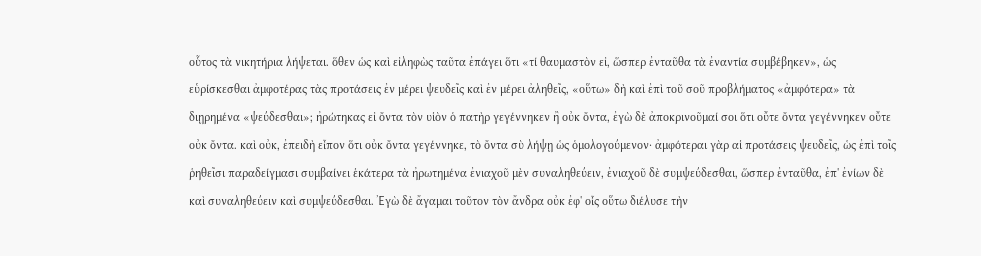οὗτος τὰ νικητήρια λήψεται. ὅθεν ὡς καὶ εἰληφὼς ταῦτα ἐπάγει ὅτι «τί θαυμαστὸν εἰ, ὥσπερ ἐνταῦθα τὰ ἐναντία συμβέβηκεν», ὡς εὑρίσκεσθαι ἀμφοτέρας τὰς προτάσεις ἐν μέρει ψευδεῖς καὶ ἐν μέρει ἀληθεῖς, «οὕτω» δὴ καὶ ἐπὶ τοῦ σοῦ προβλήματος «ἀμφότερα» τὰ διῃρημένα «ψεύδεσθαι»; ἠρώτηκας εἰ ὄντα τὸν υἱὸν ὁ πατὴρ γεγέννηκεν ἢ οὐκ ὄντα, ἐγὼ δὲ ἀποκρινοῦμαί σοι ὅτι οὔτε ὄντα γεγέννηκεν οὔτε οὐκ ὄντα. καὶ οὐκ, ἐπειδὴ εἶπον ὅτι οὐκ ὄντα γεγέννηκε, τὸ ὄντα σὺ λήψῃ ὡς ὁμολογούμενον· ἀμφότεραι γὰρ αἱ προτάσεις ψευδεῖς, ὡς ἐπὶ τοῖς ῥηθεῖσι παραδείγμασι συμβαίνει ἑκάτερα τὰ ἠρωτημένα ἐνιαχοῦ μὲν συναληθεύειν, ἐνιαχοῦ δὲ συμψεύδεσθαι, ὥσπερ ἐνταῦθα, ἐπ' ἐνίων δὲ καὶ συναληθεύειν καὶ συμψεύδεσθαι. Ἐγὼ δὲ ἄγαμαι τοῦτον τὸν ἄνδρα οὐκ ἐφ' οἷς οὕτω διέλυσε τὴν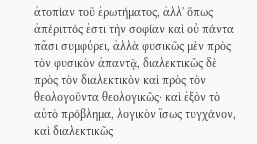ἀτοπίαν τοῦ ἐρωτήματος, ἀλλ' ὅπως ἀπέριττός ἐστι τὴν σοφίαν καὶ οὐ πάντα πᾶσι συμφύρει, ἀλλὰ φυσικῶς μὲν πρὸς τὸν φυσικὸν ἀπαντᾷ, διαλεκτικῶς δὲ πρὸς τὸν διαλεκτικὸν καὶ πρὸς τὸν θεολογοῦντα θεολογικῶς· καὶ ἐξὸν τὸ αὐτὸ πρόβλημα, λογικὸν ἴσως τυγχάνον, καὶ διαλεκτικῶς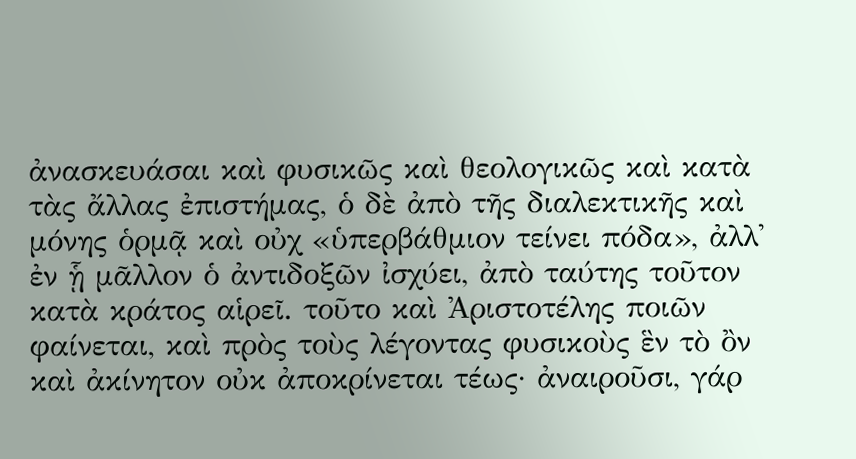ἀνασκευάσαι καὶ φυσικῶς καὶ θεολογικῶς καὶ κατὰ τὰς ἄλλας ἐπιστήμας, ὁ δὲ ἀπὸ τῆς διαλεκτικῆς καὶ μόνης ὁρμᾷ καὶ οὐχ «ὑπερβάθμιον τείνει πόδα», ἀλλ' ἐν ᾗ μᾶλλον ὁ ἀντιδοξῶν ἰσχύει, ἀπὸ ταύτης τοῦτον κατὰ κράτος αἱρεῖ. τοῦτο καὶ Ἀριστοτέλης ποιῶν φαίνεται, καὶ πρὸς τοὺς λέγοντας φυσικοὺς ἓν τὸ ὂν καὶ ἀκίνητον οὐκ ἀποκρίνεται τέως· ἀναιροῦσι, γάρ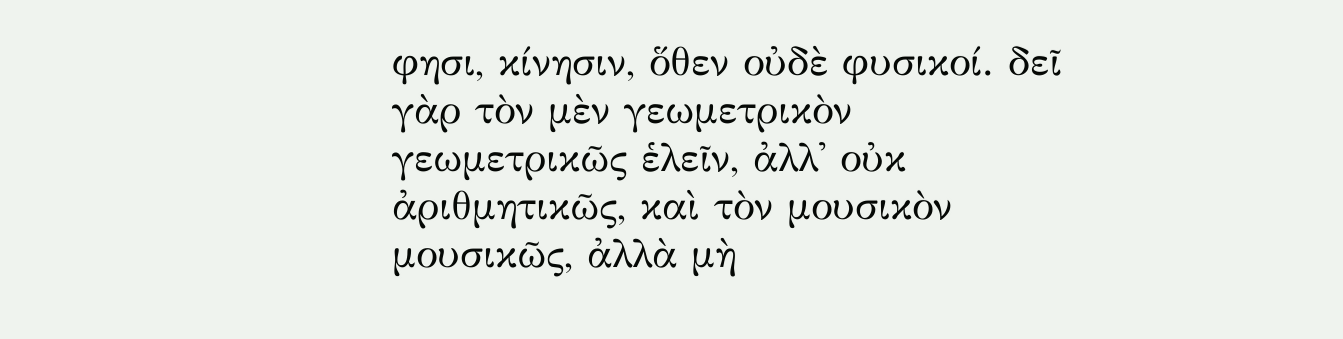φησι, κίνησιν, ὅθεν οὐδὲ φυσικοί. δεῖ γὰρ τὸν μὲν γεωμετρικὸν γεωμετρικῶς ἑλεῖν, ἀλλ' οὐκ ἀριθμητικῶς, καὶ τὸν μουσικὸν μουσικῶς, ἀλλὰ μὴ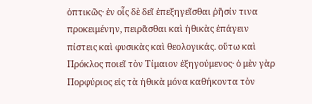ὀπτικῶς· ἐν οἷς δὲ δεῖ ἐπεξηγεῖσθαι ῥῆσίν τινα προκειμένην, πειρᾶσθαι καὶ ἠθικὰς ἐπάγειν πίστεις καὶ φυσικὰς καὶ θεολογικάς. οὕτω καὶ Πρόκλος ποιεῖ τὸν Τίμαιον ἐξηγούμενος· ὁ μὲν γὰρ Πορφύριος εἰς τὰ ἠθικὰ μόνα καθήκοντα τὸν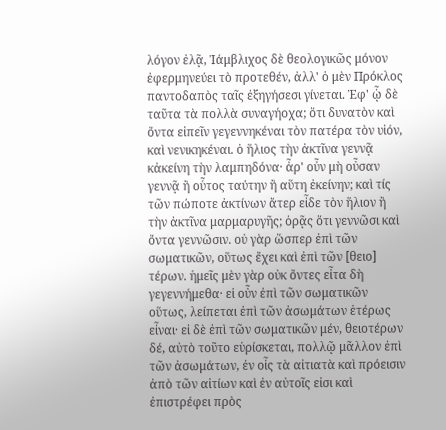λόγον ἐλᾷ, Ἰάμβλιχος δὲ θεολογικῶς μόνον ἐφερμηνεύει τὸ προτεθέν, ἀλλ' ὁ μὲν Πρόκλος παντοδαπὸς ταῖς ἐξηγήσεσι γίνεται. Ἐφ' ᾧ δὲ ταῦτα τὰ πολλὰ συναγήοχα; ὅτι δυνατὸν καὶ ὄντα εἰπεῖν γεγεννηκέναι τὸν πατέρα τὸν υἱόν, καὶ νενικηκέναι. ὁ ἥλιος τὴν ἀκτῖνα γεννᾷ κἀκείνη τὴν λαμπηδόνα· ἆρ' οὖν μὴ οὖσαν γεννᾷ ἢ οὗτος ταύτην ἢ αὕτη ἐκείνην; καὶ τίς τῶν πώποτε ἀκτίνων ἄτερ εἶδε τὸν ἥλιον ἢ τὴν ἀκτῖνα μαρμαρυγῆς; ὁρᾷς ὅτι γεννῶσι καὶ ὄντα γεννῶσιν. οὐ γὰρ ὥσπερ ἐπὶ τῶν σωματικῶν, οὕτως ἔχει καὶ ἐπὶ τῶν [θειο] τέρων. ἡμεῖς μὲν γὰρ οὐκ ὄντες εἶτα δὴ γεγεννήμεθα· εἰ οὖν ἐπὶ τῶν σωματικῶν οὕτως, λείπεται ἐπὶ τῶν ἀσωμάτων ἑτέρως εἶναι· εἰ δὲ ἐπὶ τῶν σωματικῶν μέν, θειοτέρων δέ, αὐτὸ τοῦτο εὑρίσκεται, πολλῷ μᾶλλον ἐπὶ τῶν ἀσωμάτων, ἐν οἷς τὰ αἰτιατὰ καὶ πρόεισιν ἀπὸ τῶν αἰτίων καὶ ἐν αὐτοῖς εἰσι καὶ ἐπιστρέφει πρὸς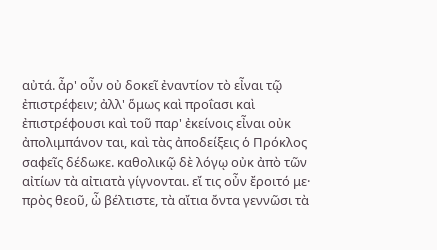αὐτά. ἆρ' οὖν οὐ δοκεῖ ἐναντίον τὸ εἶναι τῷ ἐπιστρέφειν; ἀλλ' ὅμως καὶ προΐασι καὶ ἐπιστρέφουσι καὶ τοῦ παρ' ἐκείνοις εἶναι οὐκ ἀπολιμπάνον ται, καὶ τὰς ἀποδείξεις ὁ Πρόκλος σαφεῖς δέδωκε. καθολικῷ δὲ λόγῳ οὐκ ἀπὸ τῶν αἰτίων τὰ αἰτιατὰ γίγνονται. εἴ τις οὖν ἔροιτό με· πρὸς θεοῦ, ὦ βέλτιστε, τὰ αἴτια ὄντα γεννῶσι τὰ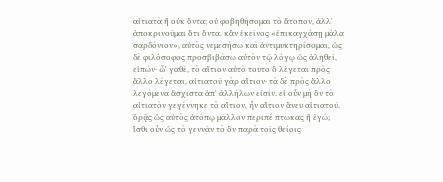αἰτιατὰ ἢ οὐκ ὄντα; οὐ φοβηθήσομαι τὸ ἄτοπον, ἀλλ' ἀποκρινοῦμαι ὅτι ὄντα. κἂν ἐκεῖνος «ἐπικαγχάσῃ μάλα σαρδόνιον», αὐτὸς νεμεσήσω καὶ ἀντιμυκτηρίσομαι, ὡς δὲ φιλόσοφος προσβιβάσω αὐτὸν τῷ λόγῳ ὡς ἀληθεῖ, εἰπών· ὦ' γαθέ, τὸ αἴτιον αὐτὸ τοῦτο ὃ λέγεται πρὸς ἄλλο λέγεται, αἰτιατοῦ γὰρ αἴτιον· τὰ δὲ πρὸς ἄλλο λεγόμενα ἄσχιστα ἀπ' ἀλλήλων εἰσίν. εἰ οὖν μὴ ὂν τὸ αἰτιατὸν γεγέννηκε τὸ αἴτιον, ἦν αἴτιον ἄνευ αἰτιατοῦ. ὁρᾷς ὡς αὐτὸς ἀτόπῳ μᾶλλον περιπέ πτωκας ἢ ἐγώ; ἴσθι οὖν ὡς τὸ γεννᾶν τὸ ὂν παρὰ τοῖς θείοις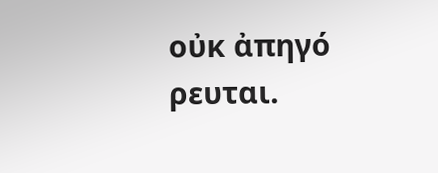οὐκ ἀπηγό ρευται.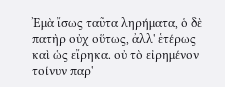Ἐμὰ ἴσως ταῦτα ληρήματα, ὁ δὲ πατὴρ οὐχ οὕτως, ἀλλ' ἑτέρως καὶ ὡς εἴρηκα. οὐ τὸ εἰρημένον τοίνυν παρ'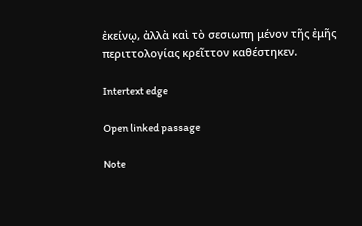ἐκείνῳ, ἀλλὰ καὶ τὸ σεσιωπη μένον τῆς ἐμῆς περιττολογίας κρεῖττον καθέστηκεν.

Intertext edge

Open linked passage

Note